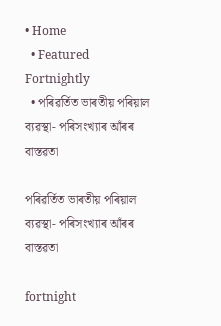• Home
  • Featured Fortnightly
  • পৰিৱর্তিত ভাৰতীয় পৰিয়াল ব্যৱস্থা- পৰিসংখ্যাৰ আঁৰৰ বাস্তৱতা

পৰিৱর্তিত ভাৰতীয় পৰিয়াল ব্যৱস্থা- পৰিসংখ্যাৰ আঁৰৰ বাস্তৱতা

fortnight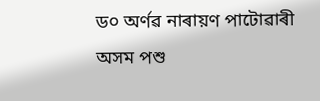ড০ অৰ্ণৱ নাৰায়ণ পাটোৱাৰী
অসম পশু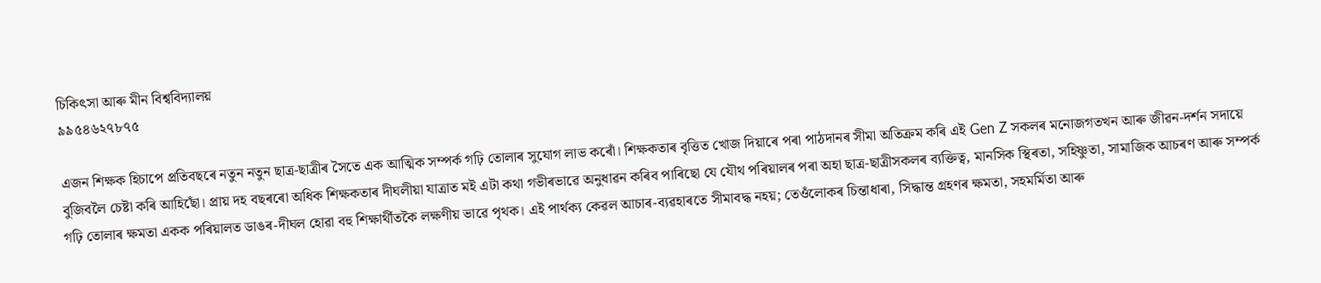চিকিৎসা আৰু মীন বিশ্ববিদ্যালয়
৯৯৫৪৬২৭৮৭৫

এজন শিক্ষক হিচাপে প্ৰতিবছৰে নতুন নতুন ছাত্ৰ-ছাত্ৰীৰ সৈতে এক আত্মিক সম্পৰ্ক গঢ়ি তোলাৰ সুযোগ লাভ কৰোঁ। শিক্ষকতাৰ বৃত্তিত খোজ দিয়াৰে পৰা পাঠদানৰ সীমা অতিক্ৰম কৰি এই Gen Z সকলৰ মনোজগতখন আৰু জীৱন-দৰ্শন সদায়ে বুজিবলৈ চেষ্টা কৰি আহিছোঁ। প্ৰায় দহ বছৰৰো অধিক শিক্ষকতাৰ দীঘলীয়া যাত্ৰাত মই এটা কথা গভীৰভাৱে অনুধাৱন কৰিব পাৰিছো যে যৌথ পৰিয়ালৰ পৰা অহা ছাত্ৰ-ছাত্ৰীসকলৰ ব্যক্তিত্ব, মানসিক স্থিৰতা, সহিষ্ণুতা, সামাজিক আচৰণ আৰু সম্পৰ্ক গঢ়ি তোলাৰ ক্ষমতা একক পৰিয়ালত ডাঙৰ-দীঘল হোৱা বহু শিক্ষাৰ্থীতকৈ লক্ষণীয় ভাৱে পৃথক। এই পাৰ্থক্য কেৱল আচাৰ-ব্যৱহাৰতে সীমাবদ্ধ নহয়; তেওঁলোকৰ চিন্তাধাৰা, সিদ্ধান্ত গ্ৰহণৰ ক্ষমতা, সহমৰ্মিতা আৰু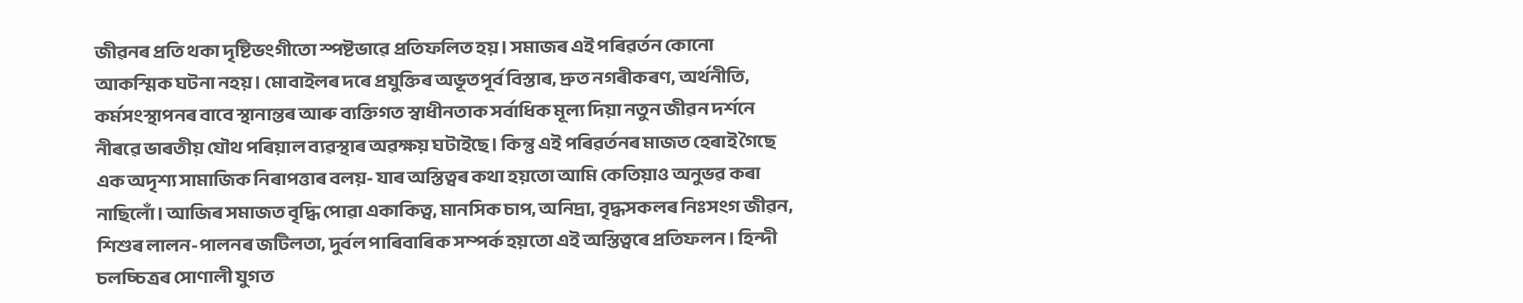জীৱনৰ প্ৰতি থকা দৃষ্টিভংগীতো স্পষ্টভাৱে প্ৰতিফলিত হয়। সমাজৰ এই পৰিৱৰ্তন কোনো আকস্মিক ঘটনা নহয়। মোবাইলৰ দৰে প্ৰযুক্তিৰ অভূতপূৰ্ব বিস্তাৰ, দ্ৰুত নগৰীকৰণ, অর্থনীতি, কৰ্মসংস্থাপনৰ বাবে স্থানান্তৰ আৰু ব্যক্তিগত স্বাধীনতাক সৰ্বাধিক মূল্য দিয়া নতুন জীৱন দৰ্শনে নীৰৱে ভাৰতীয় যৌথ পৰিয়াল ব্যৱস্থাৰ অৱক্ষয় ঘটাইছে। কিন্তু এই পৰিৱৰ্তনৰ মাজত হেৰাই গৈছে এক অদৃশ্য সামাজিক নিৰাপত্তাৰ বলয়- যাৰ অস্তিত্বৰ কথা হয়তো আমি কেতিয়াও অনুভৱ কৰা নাছিলোঁ। আজিৰ সমাজত বৃদ্ধি পোৱা একাকিত্ব, মানসিক চাপ, অনিদ্ৰা, বৃদ্ধসকলৰ নিঃসংগ জীৱন, শিশুৰ লালন-পালনৰ জটিলতা, দুর্বল পাৰিবাৰিক সম্পৰ্ক হয়তো এই অস্তিত্বৰে প্ৰতিফলন। হিন্দী চলচ্চিত্ৰৰ সোণালী যুগত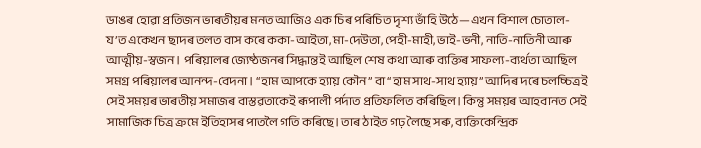ডাঙৰ হোৱা প্ৰতিজন ভাৰতীয়ৰ মনত আজিও এক চিৰ পৰিচিত দৃশ্য ভাঁহি উঠে—এখন বিশাল চোতাল- য’ত একেখন ছাদৰ তলত বাস কৰে ককা-আইতা, মা-দেউতা, পেহী-মাহী, ভাই-ভনী, নাতি-নাতিনী আৰু আত্মীয়-স্বজন। পৰিয়ালৰ জ্যেষ্ঠজনৰ সিদ্ধান্তই আছিল শেষ কথা আৰু ব্যক্তিৰ সাফল্য-ব্যৰ্থতা আছিল সমগ্ৰ পৰিয়ালৰ আনন্দ-বেদনা। “হাম আপকে হ্যায় কৌন” বা “হাম সাথ-সাথ হ্যায়” আদিৰ দৰে চলচ্চিত্ৰই সেই সময়ৰ ভাৰতীয় সমাজৰ বাস্তৱতাকেই ৰূপালী পৰ্দাত প্ৰতিফলিত কৰিছিল। কিন্তু সময়ৰ আহবানত সেই সামাজিক চিত্ৰ ক্ৰমে ইতিহাসৰ পাতলৈ গতি কৰিছে। তাৰ ঠাইত গঢ় লৈছে সৰু, ব্যক্তিকেন্দ্ৰিক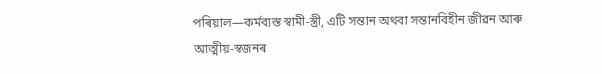পৰিয়াল—কৰ্মব্যস্ত স্বামী-স্ত্ৰী, এটি সন্তান অথবা সন্তানবিহীন জীৱন আৰু আত্মীয়-স্বজনৰ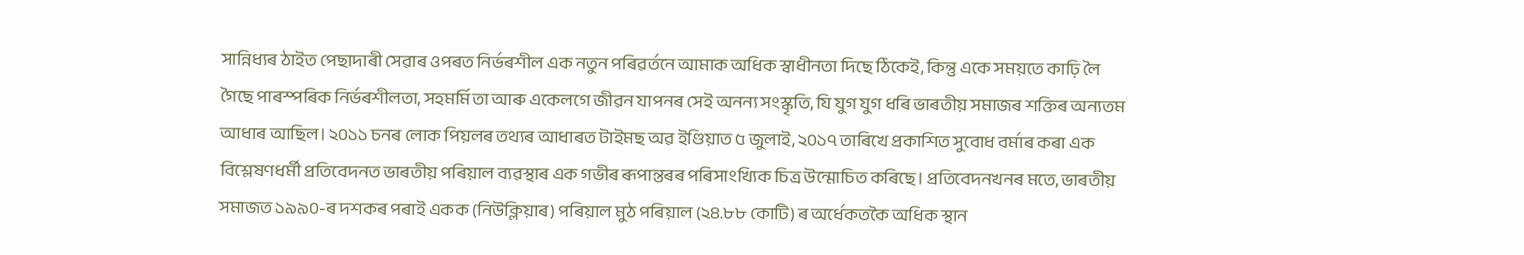সান্নিধ্যৰ ঠাইত পেছাদাৰী সেৱাৰ ওপৰত নিৰ্ভৰশীল এক নতুন পৰিৱৰ্তনে আমাক অধিক স্বাধীনতা দিছে ঠিকেই, কিন্তু একে সময়তে কাঢ়ি লৈ গৈছে পাৰস্পৰিক নিৰ্ভৰশীলতা, সহমৰ্মিতা আৰু একেলগে জীৱন যাপনৰ সেই অনন্য সংস্কৃতি, যি যুগ যুগ ধৰি ভাৰতীয় সমাজৰ শক্তিৰ অন্যতম আধাৰ আছিল। ২০১১ চনৰ লোক পিয়লৰ তথ্যৰ আধাৰত টাইমছ অৱ ইণ্ডিয়াত ৫ জুলাই, ২০১৭ তাৰিখে প্ৰকাশিত সুবোধ বৰ্মাৰ কৰা এক বিশ্লেষণধৰ্মী প্ৰতিবেদনত ভাৰতীয় পৰিয়াল ব্যৱস্থাৰ এক গভীৰ ৰূপান্তৰৰ পৰিসাংখ্যিক চিত্ৰ উন্মোচিত কৰিছে। প্ৰতিবেদনখনৰ মতে, ভাৰতীয় সমাজত ১৯৯০-ৰ দশকৰ পৰাই একক (নিউক্লিয়াৰ) পৰিয়াল মুঠ পৰিয়াল (২৪.৮৮ কোটি) ৰ অর্ধেকতকৈ অধিক স্থান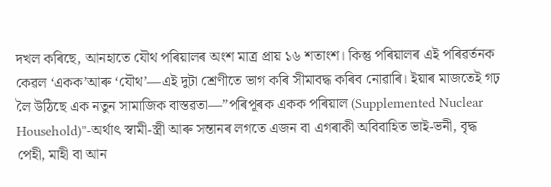দখল কৰিছে, আনহাতে যৌথ পৰিয়ালৰ অংশ মাত্ৰ প্ৰায় ১৬ শতাংশ। কিন্তু পৰিয়ালৰ এই পৰিৱৰ্তনক কেৱল ‘একক’আৰু ‘যৌথ’—এই দুটা শ্ৰেণীতে ভাগ কৰি সীমাবদ্ধ কৰিব নোৱাৰি। ইয়াৰ মাজতেই গঢ় লৈ উঠিছে এক নতুন সামাজিক বাস্তৱতা—”পৰিপূৰক একক পৰিয়াল (Supplemented Nuclear Household)”-অর্থাৎ স্বামী-স্ত্ৰী আৰু সন্তানৰ লগতে এজন বা এগৰাকী অবিবাহিত ভাই-ভনী, বৃদ্ধ পেহী, মাহী বা আন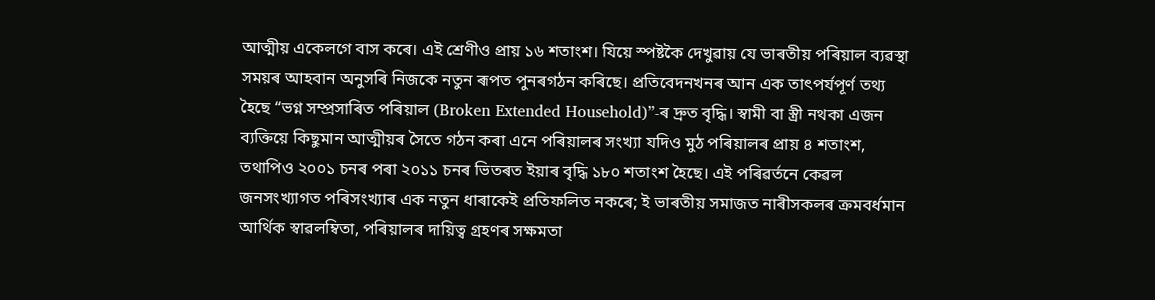আত্মীয় একেলগে বাস কৰে। এই শ্ৰেণীও প্ৰায় ১৬ শতাংশ। যিয়ে স্পষ্টকৈ দেখুৱায় যে ভাৰতীয় পৰিয়াল ব্যৱস্থা সময়ৰ আহবান অনুসৰি নিজকে নতুন ৰূপত পুনৰগঠন কৰিছে। প্ৰতিবেদনখনৰ আন এক তাৎপৰ্যপূৰ্ণ তথ্য হৈছে “ভগ্ন সম্প্ৰসাৰিত পৰিয়াল (Broken Extended Household)”-ৰ দ্ৰুত বৃদ্ধি। স্বামী বা স্ত্ৰী নথকা এজন ব্যক্তিয়ে কিছুমান আত্মীয়ৰ সৈতে গঠন কৰা এনে পৰিয়ালৰ সংখ্যা যদিও মুঠ পৰিয়ালৰ প্ৰায় ৪ শতাংশ, তথাপিও ২০০১ চনৰ পৰা ২০১১ চনৰ ভিতৰত ইয়াৰ বৃদ্ধি ১৮০ শতাংশ হৈছে। এই পৰিৱৰ্তনে কেৱল জনসংখ্যাগত পৰিসংখ্যাৰ এক নতুন ধাৰাকেই প্ৰতিফলিত নকৰে; ই ভাৰতীয় সমাজত নাৰীসকলৰ ক্ৰমবৰ্ধমান আৰ্থিক স্বাৱলম্বিতা, পৰিয়ালৰ দায়িত্ব গ্ৰহণৰ সক্ষমতা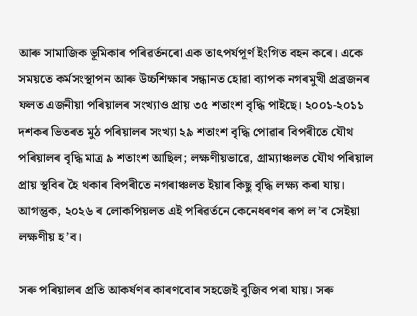আৰু সামাজিক ভূমিকাৰ পৰিৱৰ্তনৰো এক তাৎপৰ্যপূৰ্ণ ইংগিত বহন কৰে। একে সময়তে কৰ্মসংস্থাপন আৰু উচ্চশিক্ষাৰ সন্ধানত হোৱা ব্যাপক নগৰমুখী প্ৰব্ৰজনৰ ফলত এজনীয়া পৰিয়ালৰ সংখ্যাও প্ৰায় ৩৫ শতাংশ বৃদ্ধি পাইছে। ২০০১-২০১১ দশকৰ ভিতৰত মুঠ পৰিয়ালৰ সংখ্যা ২৯ শতাংশ বৃদ্ধি পোৱাৰ বিপৰীতে যৌথ পৰিয়ালৰ বৃদ্ধি মাত্ৰ ৯ শতাংশ আছিল; লক্ষণীয়ভাৱে, গ্ৰাম্যাঞ্চলত যৌথ পৰিয়াল প্ৰায় স্থবিৰ হৈ থকাৰ বিপৰীতে নগৰাঞ্চলত ইয়াৰ কিছু বৃদ্ধি লক্ষ্য কৰা যায়। আগন্তুক, ২০২৬ ৰ লোকপিয়লত এই পৰিৱর্তনে কেনেধৰণৰ ৰূপ ল’ব সেইয়া লক্ষণীয় হ’ব।

সৰু পৰিয়ালৰ প্ৰতি আকৰ্ষণৰ কাৰণবোৰ সহজেই বুজিব পৰা যায়। সৰু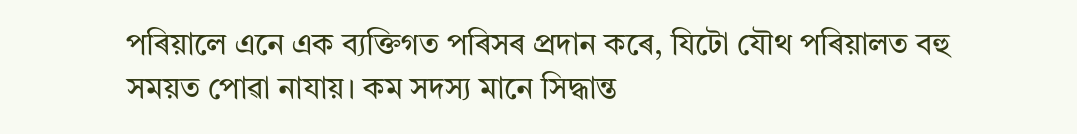পৰিয়ালে এনে এক ব্যক্তিগত পৰিসৰ প্ৰদান কৰে, যিটো যৌথ পৰিয়ালত বহু সময়ত পোৱা নাযায়। কম সদস্য মানে সিদ্ধান্ত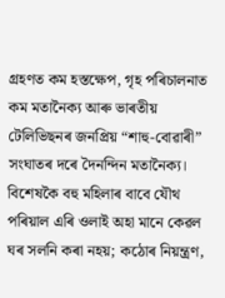গ্ৰহণত কম হস্তক্ষেপ, গৃহ পৰিচালনাত কম মতানৈক্য আৰু ভাৰতীয় টেলিভিছনৰ জনপ্ৰিয় “শাহু-বোৱাৰী” সংঘাতৰ দৰে দৈনন্দিন মতানৈক্য। বিশেষকৈ বহু মহিলাৰ বাবে যৌথ পৰিয়াল এৰি ওলাই অহা মানে কেৱল ঘৰ সলনি কৰা নহয়; কঠোৰ নিয়ন্ত্ৰণ,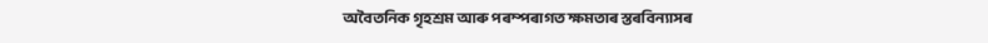অবৈতনিক গৃহশ্ৰম আৰু পৰম্পৰাগত ক্ষমতাৰ স্তৰবিন্যাসৰ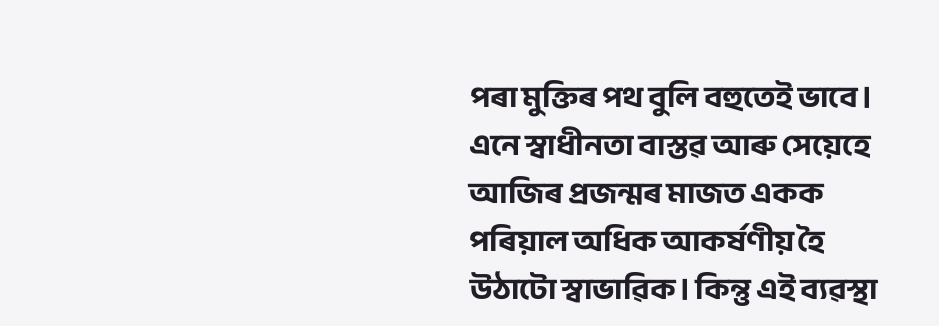পৰা মুক্তিৰ পথ বুলি বহুতেই ভাবে। এনে স্বাধীনতা বাস্তৱ আৰু সেয়েহে আজিৰ প্ৰজন্মৰ মাজত একক পৰিয়াল অধিক আকৰ্ষণীয় হৈ উঠাটো স্বাভাৱিক। কিন্তু এই ব্যৱস্থা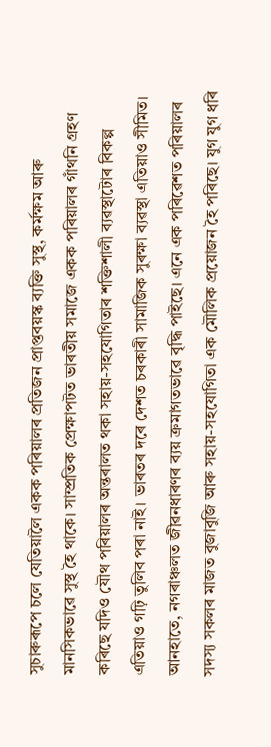সুচাৰুৰূপে চলে যেতিয়ালৈ একক পৰিয়ালৰ প্ৰতিজন প্ৰাপ্তবয়স্ক ব্যক্তি সুস্থ, কৰ্মক্ষম আৰু মানসিকভাৱে সুস্থ হৈ থাকে। সাম্প্ৰতিক প্ৰেক্ষাপটত ভাৰতীয় সমাজে একক পৰিয়ালৰ গাঁথনি গ্ৰহণ কৰিছে যদিও যৌথ পৰিয়ালৰ অন্তৰালত থকা সহায়-সহযোগিতাৰ শক্তিশালী ব্যৱস্থাটোৰ বিকল্প এতিয়াও গঢ়ি তুলিব পৰা নাই। ভাৰতৰ দৰে দেশত চৰকাৰী সামাজিক সুৰক্ষা ব্যৱস্থা এতিয়াও সীমিত। আনহাতে, নগৰাঞ্চলত জীৱনধাৰণৰ ব্যয় ক্ৰমাগতভাৱে বৃদ্ধি পাইছে। এনে এক পৰিৱেশত পৰিয়ালৰ সদস্য সকলৰ মাজত বুজাবুজি আৰু সহায়-সহযোগিতা এক মৌলিক প্ৰয়োজন হৈ পৰিছে। যুগ যুগ ধৰি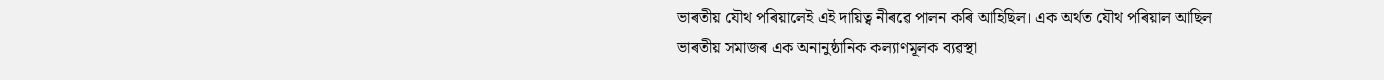ভাৰতীয় যৌথ পৰিয়ালেই এই দায়িত্ব নীৰৱে পালন কৰি আহিছিল। এক অৰ্থত যৌথ পৰিয়াল আছিল ভাৰতীয় সমাজৰ এক অনানুষ্ঠানিক কল্যাণমূলক ব্যৱস্থা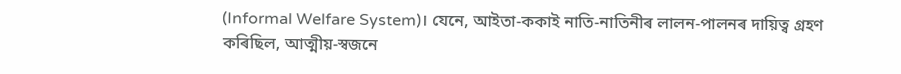(Informal Welfare System)। যেনে, আইতা-ককাই নাতি-নাতিনীৰ লালন-পালনৰ দায়িত্ব গ্ৰহণ কৰিছিল, আত্মীয়-স্বজনে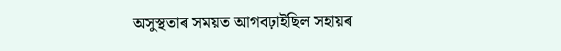অসুস্থতাৰ সময়ত আগবঢ়াইছিল সহায়ৰ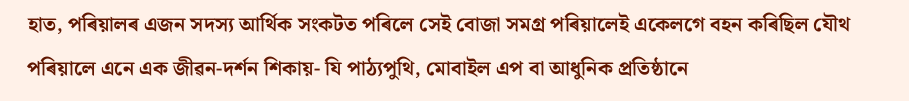হাত, পৰিয়ালৰ এজন সদস্য আৰ্থিক সংকটত পৰিলে সেই বোজা সমগ্ৰ পৰিয়ালেই একেলগে বহন কৰিছিল যৌথ পৰিয়ালে এনে এক জীৱন-দৰ্শন শিকায়- যি পাঠ্যপুথি, মোবাইল এপ বা আধুনিক প্ৰতিষ্ঠানে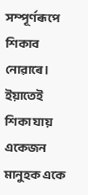সম্পূৰ্ণৰূপে শিকাব নোৱাৰে। ইয়াতেই শিকা যায় একেজন মানুহক একে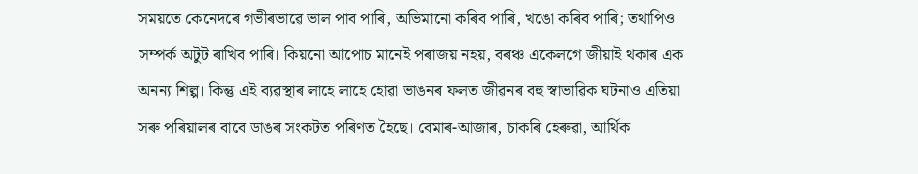সময়তে কেনেদৰে গভীৰভাৱে ভাল পাব পাৰি, অভিমানো কৰিব পাৰি, খঙো কৰিব পাৰি; তথাপিও সম্পৰ্ক অটুট ৰাখিব পাৰি। কিয়নো আপোচ মানেই পৰাজয় নহয়, বৰঞ্চ একেলগে জীয়াই থকাৰ এক অনন্য শিল্প। কিন্তু এই ব্যৱস্থাৰ লাহে লাহে হোৱা ভাঙনৰ ফলত জীৱনৰ বহু স্বাভাৱিক ঘটনাও এতিয়া সৰু পৰিয়ালৰ বাবে ডাঙৰ সংকটত পৰিণত হৈছে। বেমাৰ-আজাৰ, চাকৰি হেৰুৱা, আৰ্থিক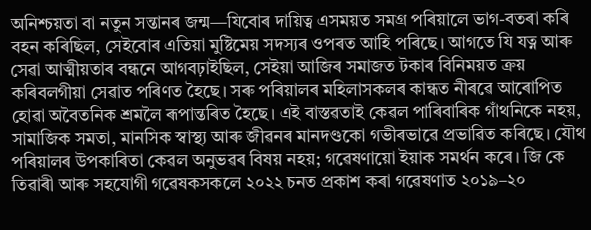অনিশ্চয়তা বা নতুন সন্তানৰ জন্ম—যিবোৰ দায়িত্ব এসময়ত সমগ্ৰ পৰিয়ালে ভাগ-বতৰা কৰি বহন কৰিছিল, সেইবোৰ এতিয়া মুষ্টিমেয় সদস্যৰ ওপৰত আহি পৰিছে। আগতে যি যত্ন আৰু সেৱা আত্মীয়তাৰ বন্ধনে আগবঢ়াইছিল, সেইয়া আজিৰ সমাজত টকাৰ বিনিময়ত ক্ৰয় কৰিবলগীয়া সেৱাত পৰিণত হৈছে। সৰু পৰিয়ালৰ মহিলাসকলৰ কান্ধত নীৰৱে আৰোপিত হোৱা অবৈতনিক শ্ৰমলৈ ৰূপান্তৰিত হৈছে। এই বাস্তৱতাই কেৱল পাৰিবাৰিক গাঁথনিকে নহয়, সামাজিক সমতা, মানসিক স্বাস্থ্য আৰু জীৱনৰ মানদণ্ডকো গভীৰভাৱে প্ৰভাৱিত কৰিছে। যৌথ পৰিয়ালৰ উপকাৰিতা কেৱল অনুভৱৰ বিষয় নহয়; গৱেষণায়ো ইয়াক সমৰ্থন কৰে। জি কে তিৱাৰী আৰু সহযোগী গৱেষকসকলে ২০২২ চনত প্ৰকাশ কৰা গৱেষণাত ২০১৯–২০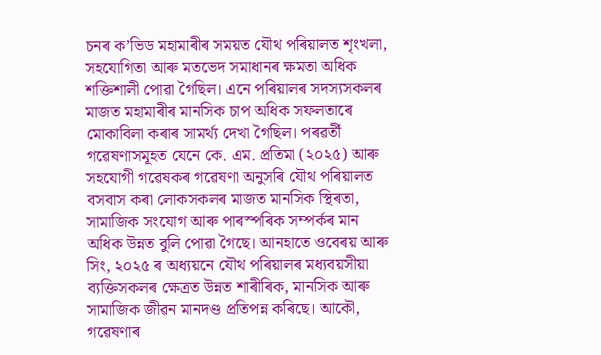চনৰ ক’ভিড মহামাৰীৰ সময়ত যৌথ পৰিয়ালত শৃংখলা, সহযোগিতা আৰু মতভেদ সমাধানৰ ক্ষমতা অধিক শক্তিশালী পোৱা গৈছিল। এনে পৰিয়ালৰ সদস্যসকলৰ মাজত মহামাৰীৰ মানসিক চাপ অধিক সফলতাৰে মোকাবিলা কৰাৰ সামর্থ্য দেখা গৈছিল। পৰৱৰ্তী গৱেষণাসমূহত যেনে কে. এম. প্ৰতিমা (২০২৫) আৰু সহযোগী গৱেষকৰ গৱেষণা অনুসৰি যৌথ পৰিয়ালত বসবাস কৰা লোকসকলৰ মাজত মানসিক স্থিৰতা, সামাজিক সংযোগ আৰু পাৰস্পৰিক সম্পৰ্কৰ মান অধিক উন্নত বুলি পোৱা গৈছে। আনহাতে ওবেৰয় আৰু সিং, ২০২৫ ৰ অধ্যয়নে যৌথ পৰিয়ালৰ মধ্যবয়সীয়া ব্যক্তিসকলৰ ক্ষেত্ৰত উন্নত শাৰীৰিক, মানসিক আৰু সামাজিক জীৱন মানদণ্ড প্ৰতিপন্ন কৰিছে। আকৌ, গৱেষণাৰ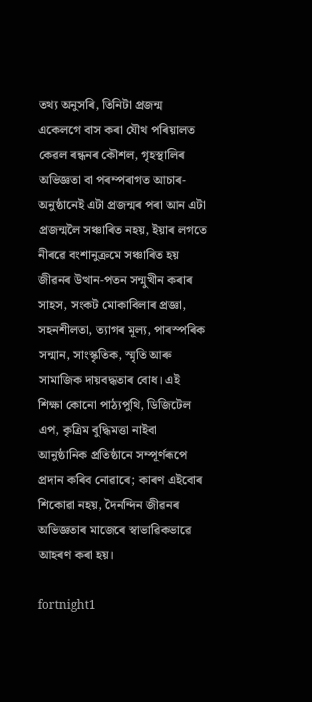তথ্য অনুসৰি, তিনিটা প্ৰজন্ম একেলগে বাস কৰা যৌথ পৰিয়ালত কেৱল ৰন্ধনৰ কৌশল, গৃহস্থালিৰ অভিজ্ঞতা বা পৰম্পৰাগত আচাৰ-অনুষ্ঠানেই এটা প্ৰজন্মৰ পৰা আন এটা প্ৰজন্মলৈ সঞ্চাৰিত নহয়, ইয়াৰ লগতে নীৰৱে বংশানুক্ৰমে সঞ্চাৰিত হয় জীৱনৰ উত্থান-পতন সন্মুখীন কৰাৰ সাহস, সংকট মোকাবিলাৰ প্ৰজ্ঞা, সহনশীলতা, ত্যাগৰ মূল্য, পাৰস্পৰিক সন্মান, সাংস্কৃতিক, স্মৃতি আৰু সামাজিক দায়বদ্ধতাৰ বোধ। এই শিক্ষা কোনো পাঠ্যপুথি, ডিজিটেল এপ, কৃত্ৰিম বুদ্ধিমত্তা নাইবা আনুষ্ঠানিক প্ৰতিষ্ঠানে সম্পূৰ্ণৰূপে প্ৰদান কৰিব নোৱাৰে; কাৰণ এইবোৰ শিকোৱা নহয়, দৈনন্দিন জীৱনৰ অভিজ্ঞতাৰ মাজেৰে স্বাভাৱিকভাৱে আহৰণ কৰা হয়।

fortnight1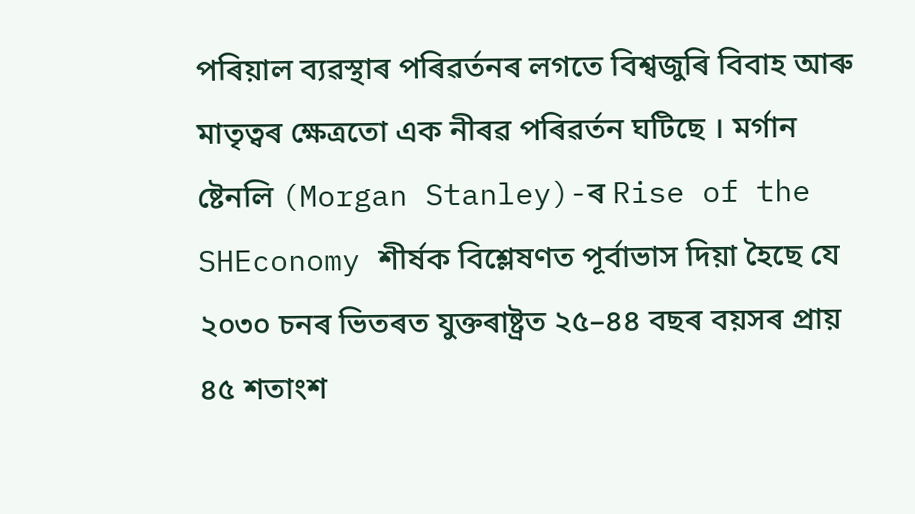পৰিয়াল ব্যৱস্থাৰ পৰিৱর্তনৰ লগতে বিশ্বজুৰি বিবাহ আৰু মাতৃত্বৰ ক্ষেত্ৰতো এক নীৰৱ পৰিৱৰ্তন ঘটিছে । মৰ্গান ষ্টেনলি (Morgan Stanley)-ৰ Rise of the SHEconomy শীৰ্ষক বিশ্লেষণত পূৰ্বাভাস দিয়া হৈছে যে ২০৩০ চনৰ ভিতৰত যুক্তৰাষ্ট্ৰত ২৫–৪৪ বছৰ বয়সৰ প্ৰায় ৪৫ শতাংশ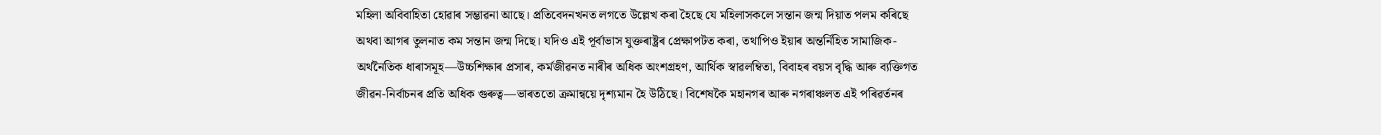মহিলা অবিবাহিতা হোৱাৰ সম্ভাৱনা আছে। প্ৰতিবেদনখনত লগতে উল্লেখ কৰা হৈছে যে মহিলাসকলে সন্তান জন্ম দিয়াত পলম কৰিছে অথবা আগৰ তুলনাত কম সন্তান জন্ম দিছে। যদিও এই পূৰ্বাভাস যুক্তৰাষ্ট্ৰৰ প্ৰেক্ষাপটত কৰা, তথাপিও ইয়াৰ অন্তৰ্নিহিত সামাজিক-অৰ্থনৈতিক ধাৰাসমূহ—উচ্চশিক্ষাৰ প্ৰসাৰ, কৰ্মজীৱনত নাৰীৰ অধিক অংশগ্ৰহণ, আৰ্থিক স্বাৱলম্বিতা, বিবাহৰ বয়স বৃদ্ধি আৰু ব্যক্তিগত জীৱন-নিৰ্বাচনৰ প্ৰতি অধিক গুৰুত্ব—ভাৰততো ক্ৰমান্বয়ে দৃশ্যমান হৈ উঠিছে। বিশেষকৈ মহানগৰ আৰু নগৰাঞ্চলত এই পৰিৱৰ্তনৰ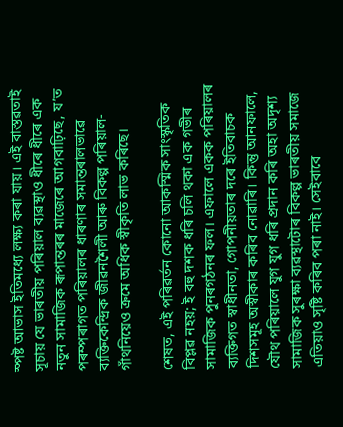স্পষ্ট আভাস ইতিমধ্যে লক্ষ্য কৰা যায়। এই বাস্তৱতাই সূচায় যে ভাৰতীয় পৰিয়াল ব্যৱস্থাও ধীৰে ধীৰে এক নতুন সামাজিক ৰূপান্তৰৰ মাজেৰে আগবাঢ়িছে, য’ত পৰম্পৰাগত পৰিয়ালৰ ধাৰণাৰ সমান্তৰালভাৱে ব্যক্তিকেন্দ্ৰিক জীৱনশৈলী আৰু বিকল্প পৰিয়াল-গাঁথনিয়েও ক্ৰমে অধিক স্বীকৃতি লাভ কৰিছে।

শেষত, এই পৰিৱৰ্তন কোনো আকস্মিক সাংস্কৃতিক বিপ্লৱ নহয়; ই বহু দশক ধৰি চলি থকা এক গভীৰ সামাজিক পুনৰগঠনৰ ফল। এফালে একক পৰিয়ালৰ ব্যক্তিগত স্বাধীনতা, গোপনীয়তাৰ দৰে ইতিবাচক দিশসমূহ অস্বীকাৰ কৰিব নোৱাৰি। কিন্তু আনফালে, যৌথ পৰিয়ালে যুগ যুগ ধৰি প্ৰদান কৰি অহা অদৃশ্য সামাজিক সুৰক্ষা ব্যৱস্থাটোৰ বিকল্প ভাৰতীয় সমাজে এতিয়াও সৃষ্টি কৰিব পৰা নাই। সেইবাবে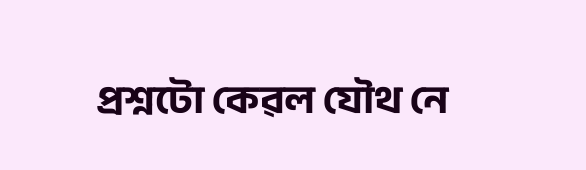প্ৰশ্নটো কেৱল যৌথ নে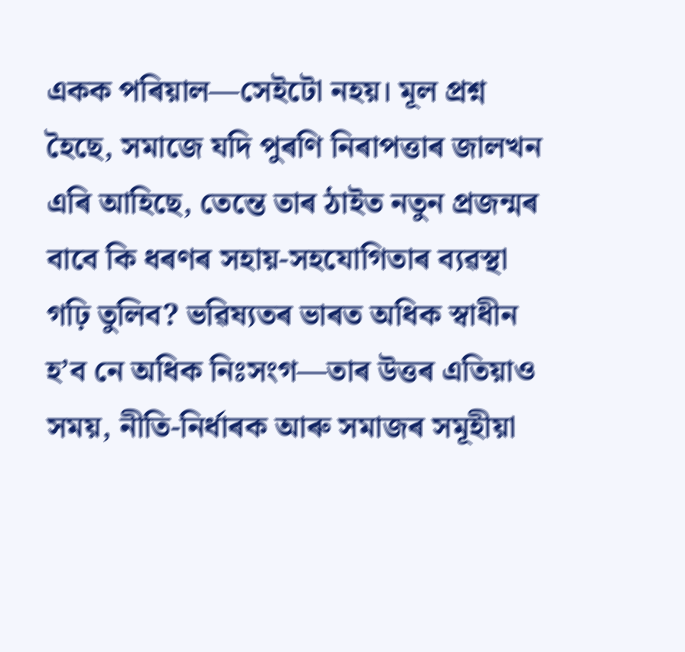একক পৰিয়াল—সেইটো নহয়। মূল প্ৰশ্ন হৈছে, সমাজে যদি পুৰণি নিৰাপত্তাৰ জালখন এৰি আহিছে, তেন্তে তাৰ ঠাইত নতুন প্ৰজন্মৰ বাবে কি ধৰণৰ সহায়-সহযোগিতাৰ ব্যৱস্থা গঢ়ি তুলিব? ভৱিষ্যতৰ ভাৰত অধিক স্বাধীন হ’ব নে অধিক নিঃসংগ—তাৰ উত্তৰ এতিয়াও সময়, নীতি-নিৰ্ধাৰক আৰু সমাজৰ সমূহীয়া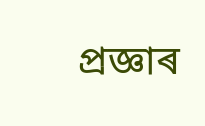প্ৰজ্ঞাৰ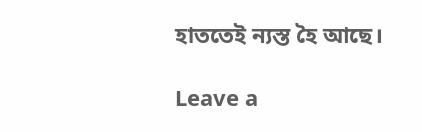হাততেই ন্যস্ত হৈ আছে।

Leave a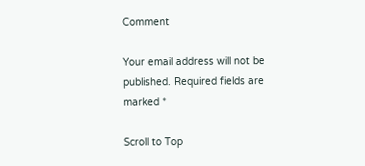Comment

Your email address will not be published. Required fields are marked *

Scroll to Top